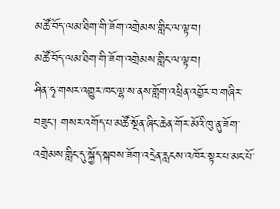མཚོ་བོད་ལམ་ཐིག་གི་ཟོག་འགྲེམས་གླིང་ལ་ལྟ་བ།
མཚོ་བོད་ལམ་ཐིག་གི་ཟོག་འགྲེམས་གླིང་ལ་ལྟ་བ།
ཤིན་ཧྭ་གསར་འགྱུར་ཁང་ལྷ་ས་ནས་གློག་འཕྲིན་འབྱོར་བ་གཞིར་བཟུང་། གསར་འགོད་པ་མཚོ་སྔོན་ཞིང་ཆེན་གོར་མོའི་ཁུ་ནུ་ཟོག་འགྲེམས་གླིང་དུ་སྐྱོད་སྐབས་ཟོག་འདྲེན་རླངས་འཁོར་སྟར་པ་མང་པོ་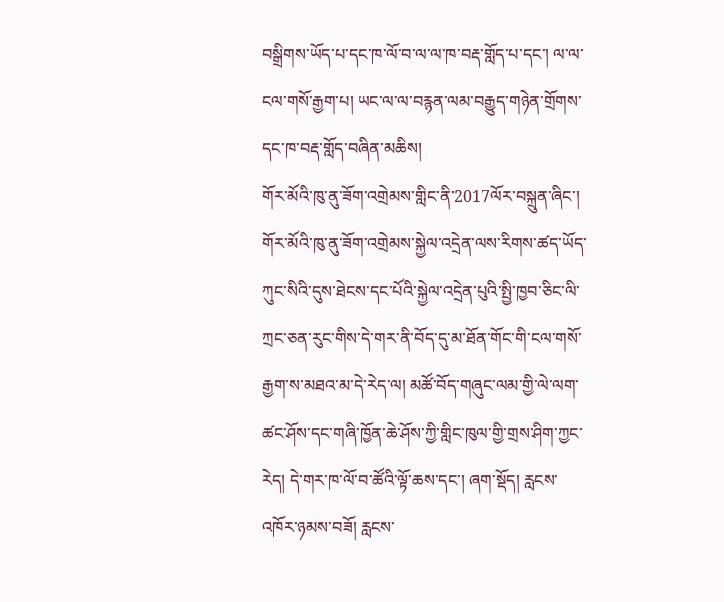བསྒྲིགས་ཡོད་པ་དང་ཁ་ལོ་བ་ལ་ལ་ཁ་བརྡ་གློད་པ་དང་། ལ་ལ་ངལ་གསོ་རྒྱག་པ། ཡང་ལ་ལ་བརྙན་ལམ་བརྒྱུད་གཉེན་གྲོགས་དང་ཁ་བརྡ་གློད་བཞིན་མཆིས།
གོར་མོའི་ཁུ་ནུ་ཟོག་འགྲེམས་གླིང་ནི་2017ལོར་བསྐྲུན་ཞིང་། གོར་མོའི་ཁུ་ནུ་ཟོག་འགྲེམས་སྐྱེལ་འདྲེན་ལས་རིགས་ཚད་ཡོད་ཀུང་སིའི་དུས་ཐེངས་དང་པོའི་སྐྱེལ་འདྲེན་པུའི་སྤྱི་ཁྱབ་ཅིང་ལི་ཀྲང་ཅན་རུང་གིས་དེ་གར་ནི་བོད་དུ་མ་ཐོན་གོང་གི་ངལ་གསོ་རྒྱག་ས་མཐའ་མ་དེ་རེད་ལ། མཚོ་བོད་གཞུང་ལམ་གྱི་ལེ་ལག་ཚང་ཤོས་དང་གཞི་ཁྱོན་ཆེ་ཤོས་ཀྱི་གླིང་ཁུལ་གྱི་གྲས་ཤིག་ཀྱང་རེད། དེ་གར་ཁ་ལོ་བ་ཚོའི་ལྟོ་ཆས་དང་། ཞག་སྡོད། རླངས་འཁོར་ཉམས་བཟོ། རླངས་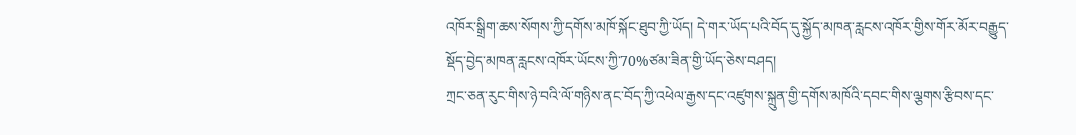འཁོར་སྒྲིག་ཆས་སོགས་ཀྱི་དགོས་མཁོ་སྐོང་ཐུབ་ཀྱི་ཡོད། དེ་གར་ཡོད་པའི་བོད་དུ་སྐྱོད་མཁན་རླངས་འཁོར་གྱིས་གོར་མོར་བརྒྱུད་སྡོད་བྱེད་མཁན་རླངས་འཁོར་ཡོངས་ཀྱི་70%ཙམ་ཟིན་གྱི་ཡོད་ཅེས་བཤད།
ཀྲང་ཅན་རུང་གིས་ཉེ་བའི་ལོ་གཉིས་ནང་བོད་ཀྱི་འཕེལ་རྒྱས་དང་འཛུགས་སྐྲུན་གྱི་དགོས་མཁོའི་དབང་གིས་ལྕགས་རྩིབས་དང་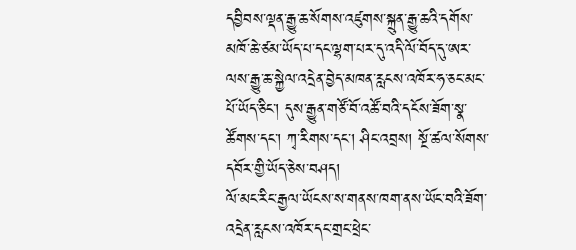དབྱིབས་ལྡན་རྒྱུ་ཆ་སོགས་འཛུགས་སྐྲུན་རྒྱུ་ཆའི་དགོས་མཁོ་ཆེ་ཙམ་ཡོད་པ་དང་ལྷག་པར་དུ་འདི་ལོ་བོད་དུ་ཨར་ལས་རྒྱུ་ཆ་སྐྱེལ་འདྲེན་བྱེད་མཁན་རླངས་འཁོར་ཧ་ཅང་མང་པོ་ཡོད་ཅིང་། དུས་རྒྱུན་གཙོ་བོ་འཚོ་བའི་དངོས་ཟོག་སྣ་ཚོགས་དང་། ཀྭ་རིགས་དང་། ཤིང་འབྲས། སྔོ་ཚལ་སོགས་དབོར་གྱི་ཡོད་ཅེས་བཤད།
ལོ་མང་རིང་རྒྱལ་ཡོངས་ས་གནས་ཁག་ནས་ཡོང་བའི་ཟོག་འདྲེན་རླངས་འཁོར་དང་གྲང་ཕྲེང་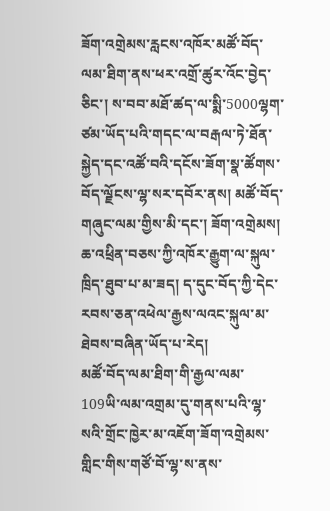ཟོག་འགྲེམས་རླངས་འཁོར་མཚོ་བོད་ལམ་ཐིག་ནས་ཕར་འགྲོ་ཚུར་འོང་བྱེད་ཅིང་། ས་བབ་མཐོ་ཚད་ལ་སྨི་5000ལྷག་ཙམ་ཡོད་པའི་གདང་ལ་བརྒལ་ཏེ་ཐོན་སྐྱེད་དང་འཚོ་བའི་དངོས་ཟོག་སྣ་ཚོགས་བོད་ལྗོངས་ལྷ་སར་དབོར་ནས། མཚོ་བོད་གཞུང་ལམ་གྱིས་མི་དང་། ཟོག་འགྲེམས། ཆ་འཕྲིན་བཅས་ཀྱི་འཁོར་རྒྱུག་ལ་སྐུལ་ཁྲིད་ཐུབ་པ་མ་ཟད། ད་དུང་བོད་ཀྱི་དེང་རབས་ཅན་འཕེལ་རྒྱས་ལའང་སྐུལ་མ་ཐེབས་བཞིན་ཡོད་པ་རེད།
མཚོ་བོད་ལམ་ཐིག་གི་རྒྱལ་ལམ་109ཡི་ལམ་འགྲམ་དུ་གནས་པའི་ལྷ་སའི་གྲོང་ཁྱེར་མ་འཇོག་ཟོག་འགྲེམས་གླིང་གིས་གཙོ་བོ་ལྷ་ས་ནས་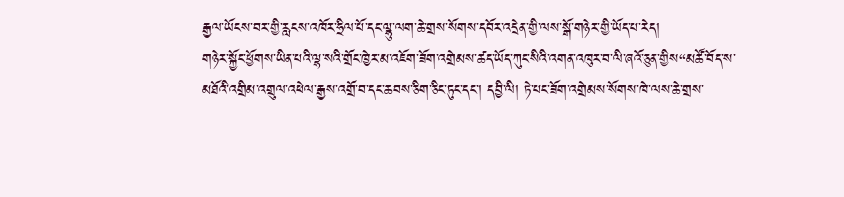རྒྱལ་ཡོངས་བར་གྱི་རླངས་འཁོར་ཧྲིལ་པོ་དང་ལྷུ་ལག་ཆེ་གྲས་སོགས་དབོར་འདྲེན་གྱི་ལས་སྒོ་གཉེར་གྱི་ཡོད་པ་རེད།
གཉེར་སྐྱོང་ཕྱོགས་ཡིན་པའི་ལྷ་སའི་གྲོང་ཁྱེར་མ་འཇོག་ཟོག་འགྲེམས་ཚད་ཡོད་ཀུང་སིའི་འགན་འཁུར་བ་ལི་ཞའོ་ཅུན་གྱིས“མཚོ་བོད་ས་མཐོའི་འགྲིམ་འགྲུལ་འཕེལ་རྒྱས་འགྲོ་བ་དང་ཆབས་ཅིག་ཅིང་ཏུང་དང་། དབྱི་ལི། ཏེ་པང་ཟོག་འགྲེམས་སོགས་ཁེ་ལས་ཆེ་གྲས་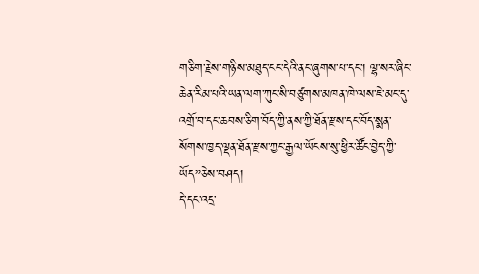གཅིག་རྗེས་གཉིས་མཐུད་ངང་དེའི་ནང་ཞུགས་པ་དང་། ལྷ་སར་ཞིང་ཆེན་རིམ་པའི་ཡན་ལག་ཀུང་སི་བཙུགས་མཁན་ཁེ་ལས་ཇེ་མང་དུ་འགྲོ་བ་དང་ཆབས་ཅིག་བོད་ཀྱི་ནས་ཀྱི་ཐོན་རྫས་དང་བོད་སྨན་སོགས་ཁྱད་ལྡན་ཐོན་རྫས་ཀྱང་རྒྱལ་ཡོངས་སུ་ཕྱིར་ཚོང་བྱེད་ཀྱི་ཡོད”ཅེས་བཤད།
དེ་དང་འདྲ་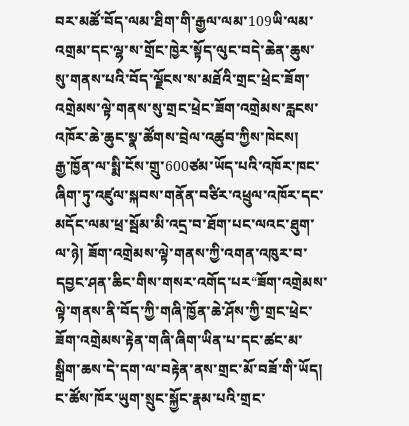བར་མཚོ་བོད་ལམ་ཐིག་གི་རྒྱལ་ལམ་109ཡི་ལམ་འགྲམ་དང་ལྷ་ས་གྲོང་ཁྱེར་སྟོད་ལུང་བདེ་ཆེན་ཆུས་སུ་གནས་པའི་བོད་ལྗོངས་ས་མཐོའི་གྲང་ཕྲེང་ཟོག་འགྲེམས་ལྟེ་གནས་སུ་གྲང་ཕྲེང་ཟོག་འགྲེམས་རླངས་འཁོར་ཆེ་ཆུང་སྣ་ཚོགས་བྲེལ་འཚུབ་ཀྱིས་ཁེངས།
རྒྱ་ཁྱོན་ལ་སྨི་ངོས་གྲུ་600ཙམ་ཡོད་པའི་འཁོར་ཁང་ཞིག་ཏུ་འཛུལ་སྐབས་གནོན་བཙིར་འཕྲུལ་འཁོར་དང་མདོང་ལམ་ཕྲ་སྦོམ་མི་འདྲ་བ་ཐོག་པང་ལའང་ཐུག་ལ་ཉེ། ཟོག་འགྲེམས་ལྟེ་གནས་ཀྱི་འགན་འཁུར་བ་དབྱང་ཤན་ཆིང་གིས་གསར་འགོད་པར“ཟོག་འགྲེམས་ལྟེ་གནས་ནི་བོད་ཀྱི་གཞི་ཁྱོན་ཆེ་ཤོས་ཀྱི་གྲང་ཕྲེང་ཟོག་འགྲེམས་རྟེན་གཞི་ཞིག་ཡིན་པ་དང་ཚང་མ་སྒྲིག་ཆས་དེ་དག་ལ་བརྟེན་ནས་གྲང་མོ་བཟོ་གི་ཡོད། ང་ཚོས་ཁོར་ཡུག་སྲུང་སྐྱོང་རྣམ་པའི་གྲང་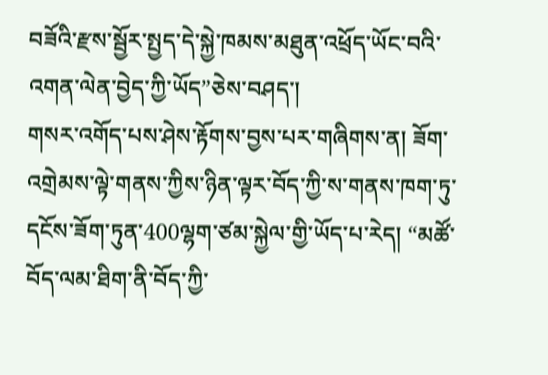བཟོའི་རྫས་སྦྱོར་སྤྱད་དེ་སྐྱེ་ཁམས་མཐུན་འཕྲོད་ཡོང་བའི་འགན་ལེན་བྱེད་ཀྱི་ཡོད”ཅེས་བཤད་།
གསར་འགོད་པས་ཤེས་རྟོགས་བྱས་པར་གཞིགས་ན། ཟོག་འགྲེམས་ལྟེ་གནས་ཀྱིས་ཉིན་ལྟར་བོད་ཀྱི་ས་གནས་ཁག་ཏུ་དངོས་ཟོག་ཏུན་400ལྷག་ཙམ་སྐྱེལ་གྱི་ཡོད་པ་རེད། “མཚོ་བོད་ལམ་ཐིག་ནི་བོད་ཀྱི་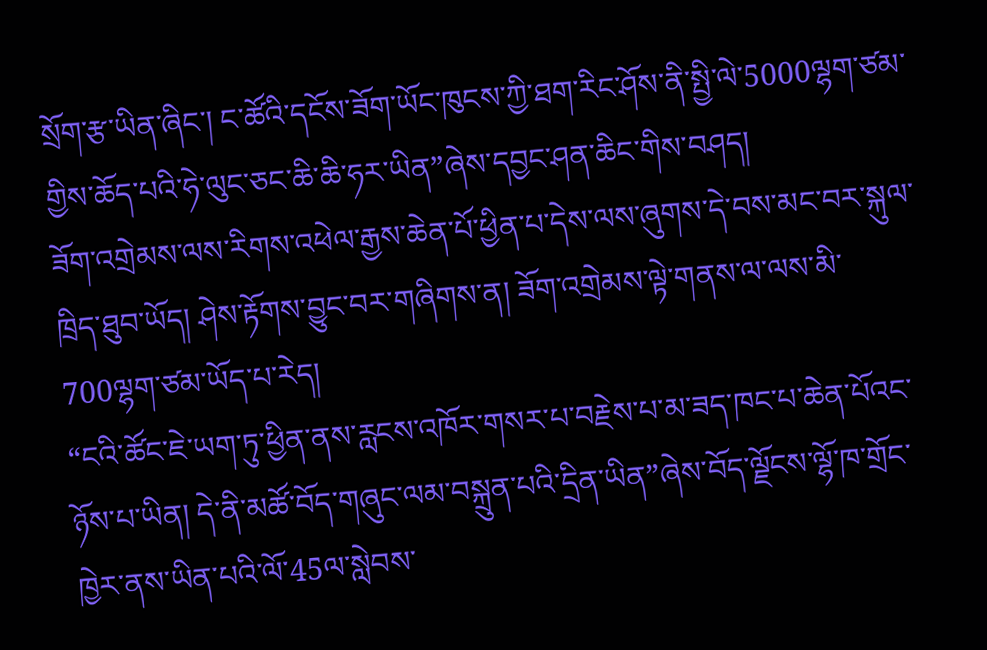སྲོག་རྩ་ཡིན་ཞིང་། ང་ཚོའི་དངོས་ཟོག་ཡོང་ཁུངས་ཀྱི་ཐག་རིང་ཤོས་ནི་སྤྱི་ལེ་5000ལྷག་ཙམ་གྱིས་ཆོད་པའི་ཧེ་ལུང་ཅང་ཆི་ཆི་ཧར་ཡིན”ཞེས་དབྱང་ཤན་ཆིང་གིས་བཤད།
ཟོག་འགྲེམས་ལས་རིགས་འཕེལ་རྒྱས་ཆེན་པོ་ཕྱིན་པ་དེས་ལས་ཞུགས་དེ་བས་མང་བར་སྐུལ་ཁྲིད་ཐུབ་ཡོད། ཤེས་རྟོགས་བྱུང་བར་གཞིགས་ན། ཟོག་འགྲེམས་ལྟེ་གནས་ལ་ལས་མི་700ལྷག་ཙམ་ཡོད་པ་རེད།
“ངའི་ཚོང་ཇེ་ཡག་ཏུ་ཕྱིན་ནས་རླངས་འཁོར་གསར་པ་བརྗེས་པ་མ་ཟད་ཁང་པ་ཆེན་པོའང་ཉོས་པ་ཡིན། དེ་ནི་མཚོ་བོད་གཞུང་ལམ་བསྐྲུན་པའི་དྲིན་ཡིན”ཞེས་བོད་ལྗོངས་ལྷོ་ཁ་གྲོང་ཁྱེར་ནས་ཡིན་པའི་ལོ་45ལ་སླེབས་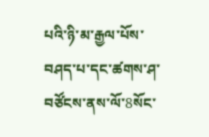པའི་ཉི་མ་རྒྱལ་པོས་བཤད་པ་དང་ཚགས་ཤ་བཙོངས་ནས་ལོ་8སོང་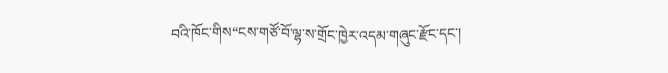བའི་ཁོང་གིས“ངས་གཙོ་བོ་ལྷ་ས་གྲོང་ཁྱེར་འདམ་གཞུང་རྫོང་དང་།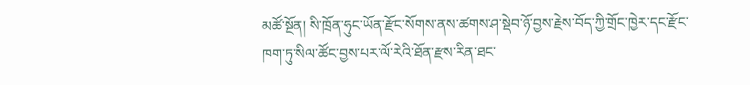མཚོ་སྔོན། སི་ཁྲོན་ཧུང་ཡོན་རྫོང་སོགས་ནས་ཚགས་ཤ་སྡེབ་ཉོ་བྱས་རྗེས་བོད་ཀྱི་གྲོང་ཁྱེར་དང་རྫོང་ཁག་ཏུ་སིལ་ཚོང་བྱས་པར་ལོ་རེའི་ཐོན་རྫས་རིན་ཐང་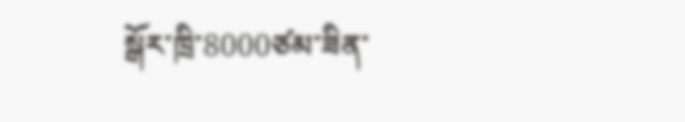སྒོར་ཁྲི་8000ཙམ་ཟིན་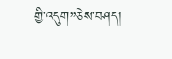གྱི་འདུག”ཅེས་བཤད།